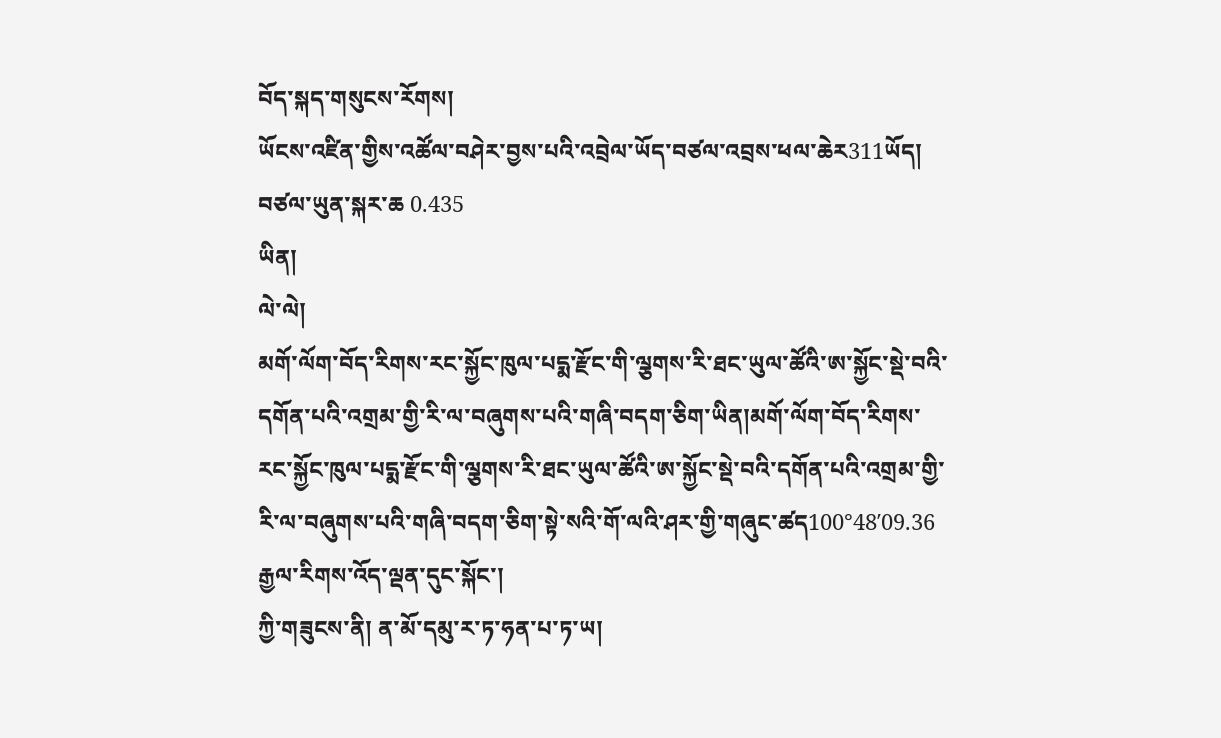བོད་སྐད་གསུངས་རོགས།
ཡོངས་འཛིན་གྱིས་འཚོལ་བཤེར་བྱས་པའི་འབྲེལ་ཡོད་བཙལ་འབྲས་ཕལ་ཆེར311ཡོད། བཙལ་ཡུན་སྐར་ཆ 0.435
ཡིན།
ལེ་ལེ།
མགོ་ལོག་བོད་རིགས་རང་སྐྱོང་ཁུལ་པདྨ་རྫོང་གི་ལྕགས་རི་ཐང་ཡུལ་ཚོའི་ཨ་སྐྱོང་སྡེ་བའི་དགོན་པའི་འགྲམ་གྱི་རི་ལ་བཞུགས་པའི་གཞི་བདག་ཅིག་ཡིན།མགོ་ལོག་བོད་རིགས་རང་སྐྱོང་ཁུལ་པདྨ་རྫོང་གི་ལྕགས་རི་ཐང་ཡུལ་ཚོའི་ཨ་སྐྱོང་སྡེ་བའི་དགོན་པའི་འགྲམ་གྱི་རི་ལ་བཞུགས་པའི་གཞི་བདག་ཅིག་སྟེ་སའི་གོ་ལའི་ཤར་གྱི་གཞུང་ཚད100°48′09.36
རྒྱལ་རིགས་འོད་ལྡན་དུང་སྐོང་།
ཀྱི་གཟུངས་ནི། ན་མོ་དམུ་ར་ཏ་ཧན་པ་ཏ་ཡ།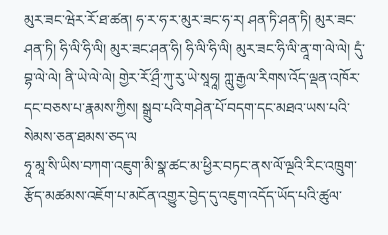མུར་ཟང་ཝེར་རོ་ཐ་ཚན། ཧ་ར་ཧ་ར་མུར་ཟང་ཧ་ར། ཤན་ཏི་ཤན་ཏི། མུར་ཟང་ཤན་ཏི། ཧི་ལི་ཧི་ལི། མུར་ཟང་ཤན་ཧི། ཧི་ལི་ཧི་ལི། མུར་ཟང་ཧི་ལི་ནཱ་ག་ལེ་ལེ། དུཾ་བྷ་ལེ་ལེ། ནི་ཡེ་ལེ་ལེ། གྱེར་རོ་ཤྲྀ་ཀུ་རུ་ཡེ་སཱཧཱ། ཀླུ་རྒྱལ་རིགས་འོད་ལྡན་འཁོར་དང་བཅས་པ་རྣམས་ཀྱིས། སྒྲུབ་པའི་གཤེན་པོ་བདག་དང་མཐའ་ཡས་པའི་སེམས་ཅན་ཐམས་ཅད་ལ
ཧཱ་མཱ་སི་ཡིས་བཀག་འཇུག་མི་སྣ་ཚང་མ་ཕྱིར་བཏང་ནས་ལོ་ལྔའི་རིང་འཁྲུག་རྩོད་མཚམས་འཇོག་པ་མངོན་འགྱུར་བྱེད་དུ་འཇུག་འདོད་ཡོད་པའི་ཚུལ་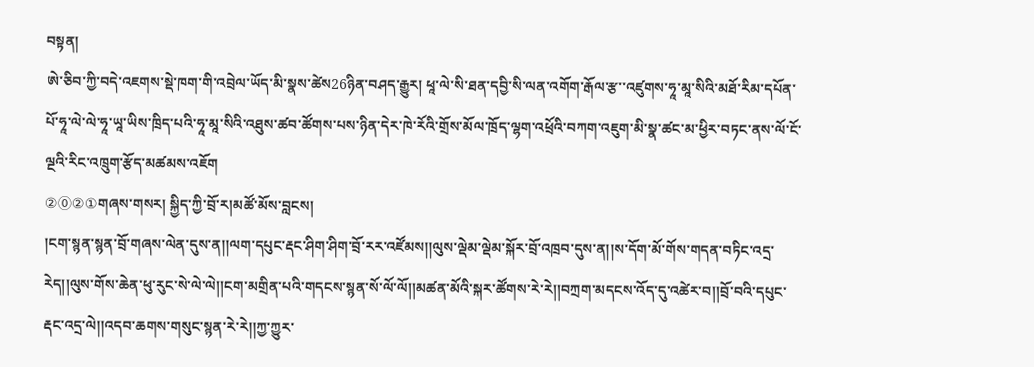བསྟན།
ཨེ་ཅིབ་ཀྱི་བདེ་འཇགས་སྡེ་ཁག་གི་འབྲེལ་ཡོད་མི་སྣས་ཚེས26ཉིན་བཤད་རྒྱུར། ཕཱ་ལེ་སི་ཐན་དབྱི་སི་ལན་འགོག་རྒོལ་རྩ་་འཛུགས་ཧཱ་མཱ་སིའི་མཐོ་རིམ་དཔོན་པོ་ཧཱ་ལེ་ལེ་ཧཱ་ཡཱ་ཡིས་ཁྲིད་པའི་ཧཱ་མཱ་སིའི་འཐུས་ཚབ་ཚོགས་པས་ཉིན་དེར་ཁེ་རོའི་གྲོས་མོལ་ཁྲོད་ལྷག་འཕྲོའི་བཀག་འཇུག་མི་སྣ་ཚང་མ་ཕྱིར་བཏང་ནས་ལོ་ངོ་ལྔའི་རིང་འཁྲུག་རྩོད་མཚམས་འཇོག
②⓪②①གཞས་གསར། སྐྱིད་ཀྱི་བྲོ་ར།མཚོ་མོས་བླངས།
།ངག་སྙན་སྙན་བྲོ་གཞས་ལེན་དུས་ན།།ལག་དཔུང་རྡང་ཤིག་ཤིག་བྲོ་རར་འཛོམས།།ལུས་ལྡེམ་ལྡེམ་སྐོར་བྲོ་འཁྲབ་དུས་ན།།ས་དོག་མོ་གོས་གདན་བཏིང་འདྲ་རེད།།ལུས་གོས་ཆེན་ཕུ་རུང་སེ་ལེ་ལེ།།ངག་མགྲིན་པའི་གདངས་སྙན་སོ་ལོ་ལོ།།མཚན་མོའི་སྐར་ཚོགས་རེ་རེ།།བཀྲག་མདངས་འོད་དུ་འཚེར་བ།།བྲོ་བའི་དཔུང་རྡང་འདྲ་ལེ།།འདབ་ཆགས་གསུང་སྙན་རེ་རེ།།ཀྱ་ཀྱུར་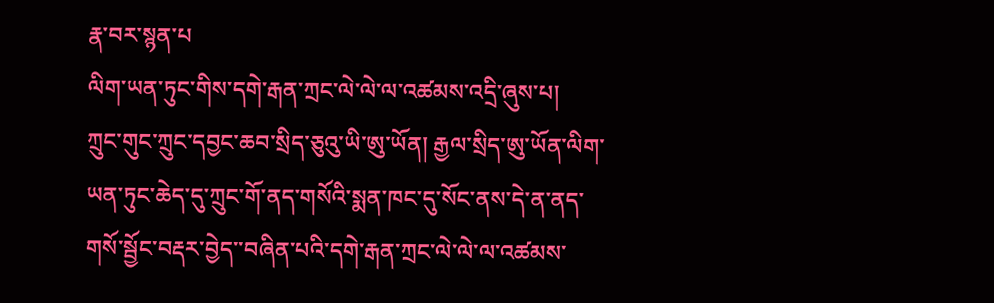རྣ་བར་སྙན་པ
ལིག་ཡན་ཏུང་གིས་དགེ་རྒན་ཀྲང་ལེ་ལེ་ལ་འཚམས་འདྲི་ཞུས་པ།
ཀྲུང་གུང་ཀྲུང་དབྱང་ཆབ་སྲིད་ཅུའུ་ཡི་ཨུ་ཡོན། རྒྱལ་སྲིད་ཨུ་ཡོན་ལིག་ཡན་ཏུང་ཆེད་དུ་ཀྲུང་གོ་ནད་གསོའི་སྨན་ཁང་དུ་སོང་ནས་དེ་ན་ནད་གསོ་སྦྱོང་བརྡར་བྱེད་་བཞིན་པའི་དགེ་རྒན་ཀྲང་ལེ་ལེ་ལ་འཚམས་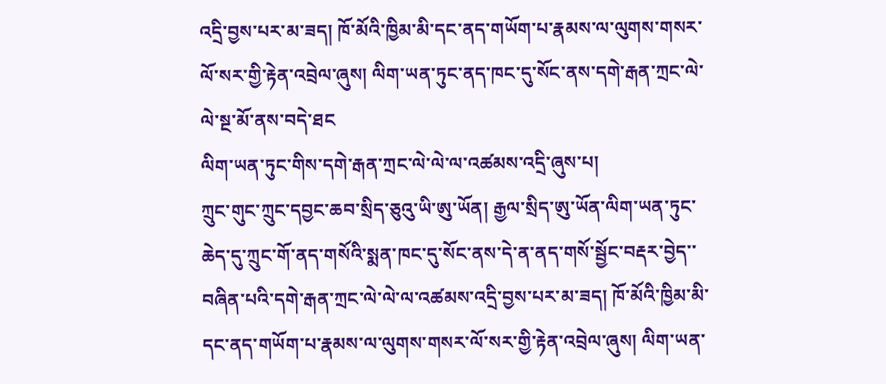འདྲི་བྱས་པར་མ་ཟད། ཁོ་མོའི་ཁྱིམ་མི་དང་ནད་གཡོག་པ་རྣམས་ལ་ལུགས་གསར་ལོ་སར་གྱི་རྟེན་འབྲེལ་ཞུས། ལིག་ཡན་ཏུང་ནད་ཁང་དུ་སོང་ནས་དགེ་རྒན་ཀྲང་ལེ་ལེ་སྔ་མོ་ནས་བདེ་ཐང
ལིག་ཡན་ཏུང་གིས་དགེ་རྒན་ཀྲང་ལེ་ལེ་ལ་འཚམས་འདྲི་ཞུས་པ།
ཀྲུང་གུང་ཀྲུང་དབྱང་ཆབ་སྲིད་ཅུའུ་ཡི་ཨུ་ཡོན། རྒྱལ་སྲིད་ཨུ་ཡོན་ལིག་ཡན་ཏུང་ཆེད་དུ་ཀྲུང་གོ་ནད་གསོའི་སྨན་ཁང་དུ་སོང་ནས་དེ་ན་ནད་གསོ་སྦྱོང་བརྡར་བྱེད་་བཞིན་པའི་དགེ་རྒན་ཀྲང་ལེ་ལེ་ལ་འཚམས་འདྲི་བྱས་པར་མ་ཟད། ཁོ་མོའི་ཁྱིམ་མི་དང་ནད་གཡོག་པ་རྣམས་ལ་ལུགས་གསར་ལོ་སར་གྱི་རྟེན་འབྲེལ་ཞུས། ལིག་ཡན་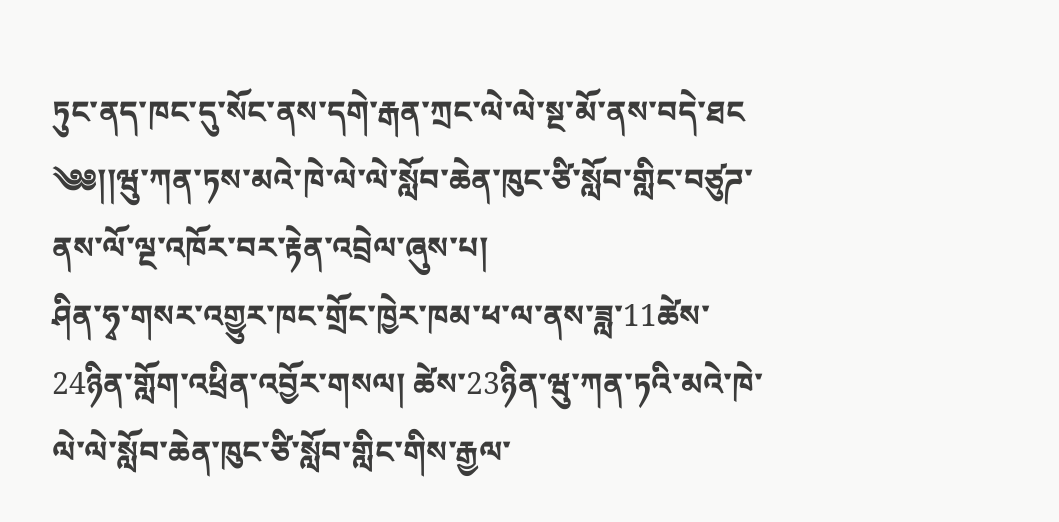ཏུང་ནད་ཁང་དུ་སོང་ནས་དགེ་རྒན་ཀྲང་ལེ་ལེ་སྔ་མོ་ནས་བདེ་ཐང
༄༅།།ཝུ་ཀན་ཏས་མའེ་ཁེ་ལེ་ལེ་སློབ་ཆེན་ཁུང་ཙི་སློབ་གླིང་བཙུཌ་ནས་ལོ་ལྔ་འཁོར་བར་རྟེན་འབྲེལ་ཞུས་པ།
ཤིན་ཧྭ་གསར་འགྱུར་ཁང་གྲོང་ཁྱེར་ཁམ་ཕ་ལ་ནས་ཟླ་11ཚེས་24ཉིན་གློག་འཕྲིན་འབྱོར་གསལ། ཚེས་23ཉིན་ཝུ་ཀན་ཏའི་མའེ་ཁེ་ལེ་ལེ་སློབ་ཆེན་ཁུང་ཙི་སློབ་གླིང་གིས་རྒྱལ་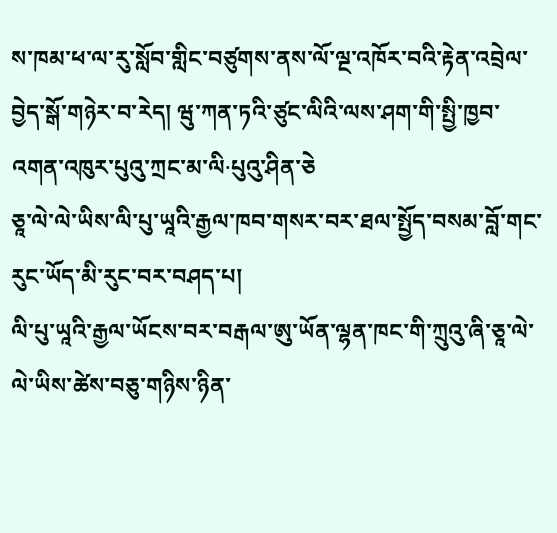ས་ཁམ་ཕ་ལ་རུ་སློབ་གླིང་བཙུགས་ནས་ལོ་ལྔ་འཁོར་བའི་རྟེན་འབྲེལ་བྱེད་སྒོ་གཉེར་བ་རེད། ཝུ་ཀན་ཏའི་ཙུང་ལིའི་ལས་ཤག་གི་སྤྱི་ཁྱབ་འགན་འཁུར་པུའུ་ཀྲང་མ་ལི·པུའུ་ཤིན་ཅེ
ཅཱ་ལེ་ལེ་ཡིས་ལི་པུ་ཡཱའི་རྒྱལ་ཁབ་གསར་བར་ཐལ་སྤྱོད་བསམ་བློ་གང་རུང་ཡོད་མི་རུང་བར་བཤད་པ།
ལི་པུ་ཡཱའི་རྒྱལ་ཡོངས་བར་བརྒལ་ཨུ་ཡོན་ལྷན་ཁང་གི་ཀྲུའུ་ཞི་ཅཱ་ལེ་ལེ་ཡིས་ཚེས་བཅུ་གཉིས་ཉིན་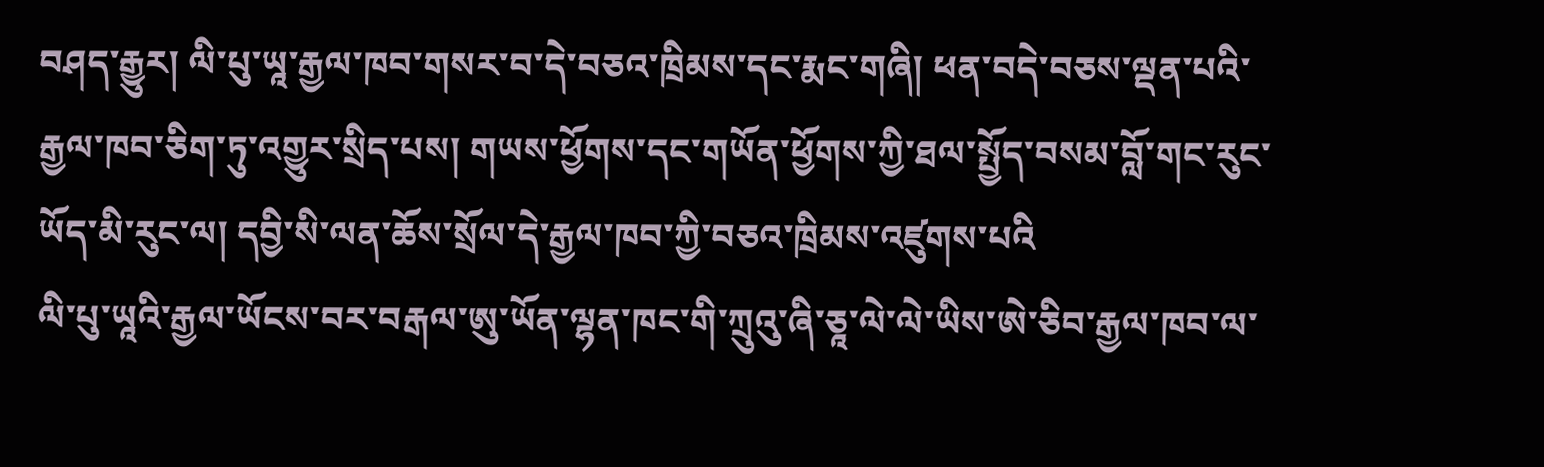བཤད་རྒྱུར། ལི་པུ་ཡཱ་རྒྱལ་ཁབ་གསར་བ་དེ་བཅའ་ཁྲིམས་དང་རྨང་གཞི། ཕན་བདེ་བཅས་ལྡན་པའི་རྒྱལ་ཁབ་ཅིག་ཏུ་འགྱུར་སྲིད་པས། གཡས་ཕྱོགས་དང་གཡོན་ཕྱོགས་ཀྱི་ཐལ་སྤྱོད་བསམ་བློ་གང་རུང་ཡོད་མི་རུང་ལ། དབྱི་སི་ལན་ཆོས་སྲོལ་དེ་རྒྱལ་ཁབ་ཀྱི་བཅའ་ཁྲིམས་འཛུགས་པའི
ལི་པུ་ཡཱའི་རྒྱལ་ཡོངས་བར་བརྒལ་ཨུ་ཡོན་ལྷན་ཁང་གི་ཀྲུའུ་ཞི་ཅཱ་ལེ་ལེ་ཡིས་ཨེ་ཅིབ་རྒྱལ་ཁབ་ལ་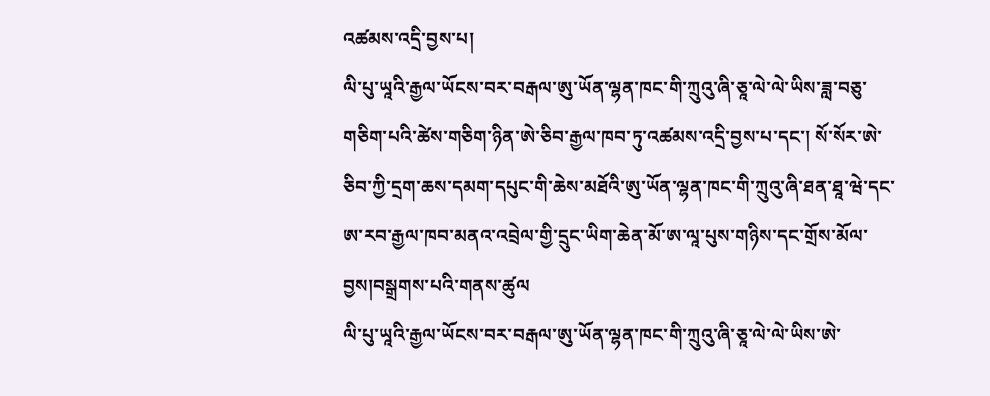འཚམས་འདྲི་བྱས་པ།
ལི་པུ་ཡཱའི་རྒྱལ་ཡོངས་བར་བརྒལ་ཨུ་ཡོན་ལྷན་ཁང་གི་ཀྲུའུ་ཞི་ཅཱ་ལེ་ལེ་ཡིས་ཟླ་བཅུ་གཅིག་པའི་ཚེས་གཅིག་ཉིན་ཨེ་ཅིབ་རྒྱལ་ཁབ་ཏུ་འཚམས་འདྲི་བྱས་པ་དང་། སོ་སོར་ཨེ་ཅིབ་ཀྱི་དྲག་ཆས་དམག་དཔུང་གི་ཆེས་མཐོའི་ཨུ་ཡོན་ལྷན་ཁང་གི་ཀྲུའུ་ཞི་ཐན་ཐཱ་ཝེ་དང་ཨ་རབ་རྒྱལ་ཁབ་མནའ་འབྲེལ་གྱི་དྲུང་ཡིག་ཆེན་མོ་ཨ་ལཱ་པུས་གཉིས་དང་གྲོས་མོལ་བྱས།བསྒྲགས་པའི་གནས་ཚུལ
ལི་པུ་ཡཱའི་རྒྱལ་ཡོངས་བར་བརྒལ་ཨུ་ཡོན་ལྷན་ཁང་གི་ཀྲུའུ་ཞི་ཅཱ་ལེ་ལེ་ཡིས་ཨེ་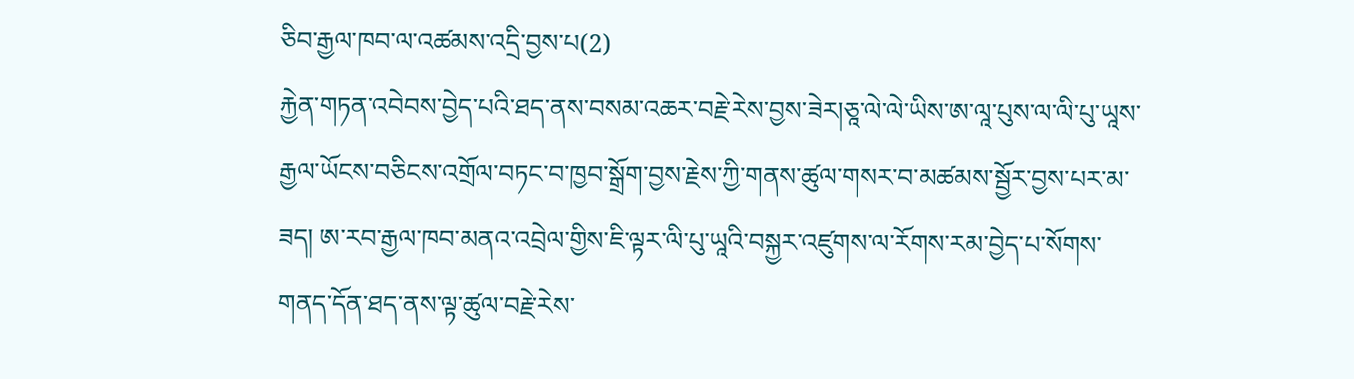ཅིབ་རྒྱལ་ཁབ་ལ་འཚམས་འདྲི་བྱས་པ(2)
རྐྱེན་གཏན་འབེབས་བྱེད་པའི་ཐད་ནས་བསམ་འཆར་བརྗེ་རེས་བྱས་ཟེར།ཅཱ་ལེ་ལེ་ཡིས་ཨ་ལཱ་པུས་ལ་ལི་པུ་ཡཱས་རྒྱལ་ཡོངས་བཅིངས་འགྲོལ་བཏང་བ་ཁྱབ་སྒྲོག་བྱས་རྗེས་ཀྱི་གནས་ཚུལ་གསར་བ་མཚམས་སྦྱོར་བྱས་པར་མ་ཟད། ཨ་རབ་རྒྱལ་ཁབ་མནའ་འབྲེལ་གྱིས་ཇི་ལྟར་ལི་པུ་ཡཱའི་བསྐྱར་འཛུགས་ལ་རོགས་རམ་བྱེད་པ་སོགས་གནད་དོན་ཐད་ནས་ལྟ་ཚུལ་བརྗེ་རེས་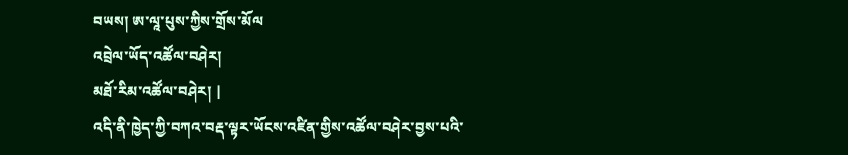བཡས། ཨ་ལཱ་པུས་ཀྱིས་གྲོས་མོལ
འབྲེལ་ཡོད་འཚོལ་བཤེར།
མཐོ་རིམ་འཚོལ་བཤེར། |
འདི་ནི་ཁྱེད་ཀྱི་བཀའ་བརྡ་ལྟར་ཡོངས་འཛིན་གྱིས་འཚོལ་བཤེར་བྱས་པའི་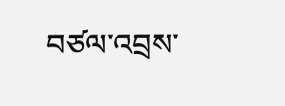བཙལ་འབྲས་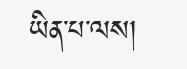ཡིན་པ་ལས།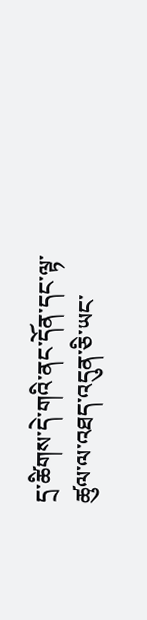དྲ་ཚིགས་དེ་གའི་ནང་དོན་དང་ལྟ་ཚུལ་ལ་འཐད་འདུན་ཅི་ཡང་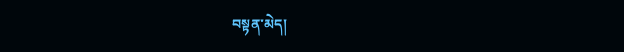བསྟན་མེད།